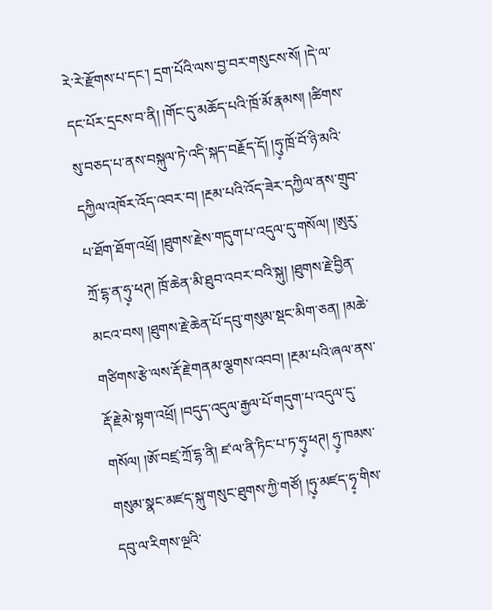རེ་རེ་རྫོགས་པ་དང་། དྲག་པོའི་ལས་བྱ་བར་གསུངས་སོ། །དེ་ལ་དང་པོར་དྲངས་བ་ནི། །གོང་དུ་མཆོད་པའི་ཁྲོ་མོ་རྣམས། །ཚིགས་སུ་བཅད་པ་ནས་བསྐུལ་ཏེ་འདི་སྐད་བརྗོད་དོ། །ཧུ༷་ཁྲོ་བོ་ཉི་མའི་དཀྱིལ་འཁོར་འོད་འབར་བ། །རྔམ་པའི་འོད་ཟེར་དཀྱིལ་ནས་གྲུབ་པ་ཐོག་ཐོག་འཕྲོ། །ཐུགས་རྗེས་གདུག་པ་འདུལ་དུ་གསོལ། །ཨུརུ་ཀྲོ་དྷ་ན་ཧུ༷་ཕཊ། ཁྲོ་ཆེན་མི་ཐུབ་འབར་བའི་སྐུ། །ཐུགས་རྗེ་བྱིན་མངའ་བས། །ཐུགས་རྗེ་ཆེན་པོ་དབུ་གསུམ་སྡང་མིག་ཅན། །མཆེ་གཙིགས་རྩེ་ལས་རྡོ་རྗེ་གནམ་ལྕགས་འབབ། །རྔམ་པའི་ཞལ་ནས་རྡོ་རྗེ་མེ་སྟག་འཕྲོ། །བདུད་འདུལ་རྒྱལ་པོ་གདུག་པ་འདུལ་དུ་གསོལ། །ཨོ་བཛྲ་ཀྲོ་དྷ་ནི། ཛ་ལ་ནི་ཏིང་པ་ཏ་ཧུ༷་ཕཊ། ཧུ༷་ཁམས་གསུམ་སྣང་མཛད་སྐུ་གསུང་ཐུགས་ཀྱི་གཙོ། །ཧུ༷་མཛད་ཧྭ༷་གིས་དབུ་ལ་རིགས་ལྔའི་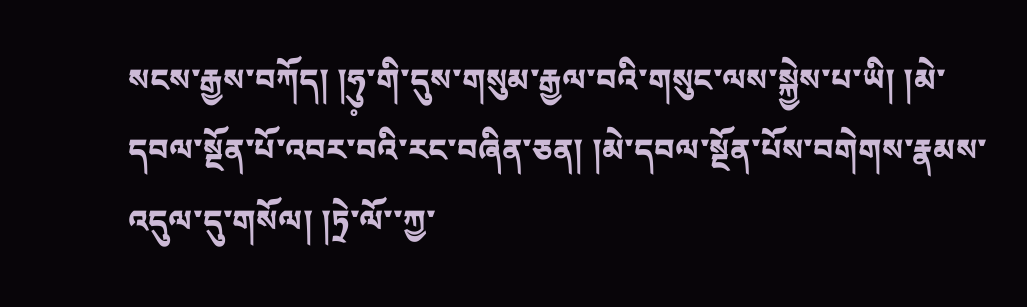སངས་རྒྱས་བཀོད། །ཧུ༷་གི་དུས་གསུམ་རྒྱལ་བའི་གསུང་ལས་སྐྱེས་པ་ཡི། །མེ་དབལ་སྔོན་པོ་འབར་བའི་རང་བཞིན་ཅན། །མེ་དབལ་སྔོན་པོས་བགེགས་རྣམས་འདུལ་དུ་གསོལ། །ཏྲེ་ལོ་་ཀྱ་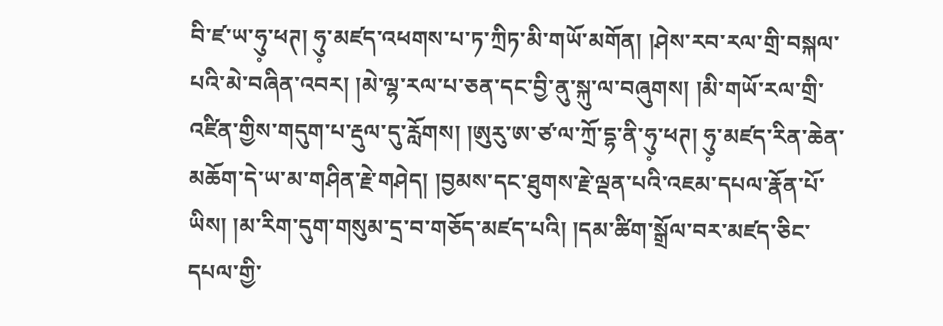བི་ཛ་ཡ་ཧུ༷་ཕཊ། ཧུ༷་མཛད་འཕགས་པ་ཏ་ཀྲིཏ་མི་གཡོ་མགོན། །ཤེས་རབ་རལ་གྲི་བསྐལ་པའི་མེ་བཞིན་འབར། །མེ་ལྷ་རལ་པ་ཅན་དང་བྱི་ནུ་སྐུ་ལ་བཞུགས། །མི་གཡོ་རལ་གྲི་འཛིན་གྱིས་གདུག་པ་རྡུལ་དུ་རློགས། །ཨུརུ་ཨ་ཙ་ལ་ཀྲོ་དྷ་ནི་ཧུ༷་ཕཊ། ཧུ༷་མཛད་རིན་ཆེན་མཆོག་དེ་ཡ་མ་གཤིན་རྗེ་གཤེད། །བྱམས་དང་ཐུགས་རྗེ་ལྡན་པའི་འཇམ་དཔལ་རྣོན་པོ་ཡིས། །མ་རིག་དུག་གསུམ་དྲ་བ་གཅོད་མཛད་པའི། །དམ་ཚིག་སྒྲོལ་བར་མཛད་ཅིང་དཔལ་གྱི་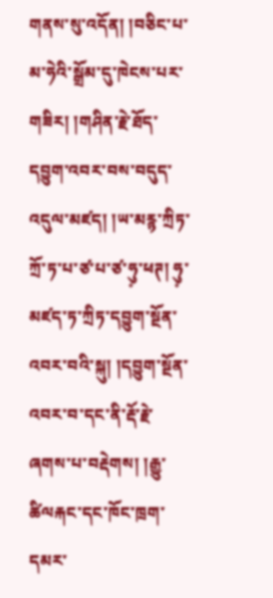གནས་སུ་འདོན། །བཅིང་པ་མ་ཧེའི་སྒྲོམ་དུ་ཁེངས་པར་གཟིར། །གཤིན་རྗེ་ཐོད་དབྱུག་འབར་བས་བདུད་འདུལ་མཛད། །ཡ་མརྙ་ཀྲིཏ་ཀྲོ་ཏ་པ་ཙ་པ་ཙ་ཧུ༷་ཕཊ། ཧུ༷་མཛད་ཏ་ཀྲིཏ་དབྱུག་སྔོན་འབར་བའི་སྐུ། །དབྱུག་སྔོན་འབར་བ་དང་ནི་རྡོ་རྗེ་ཞགས་པ་བརྡེགས། །རྒྱུ་ཚིལརྐང་དང་ཁོང་ཁྲག་དམར་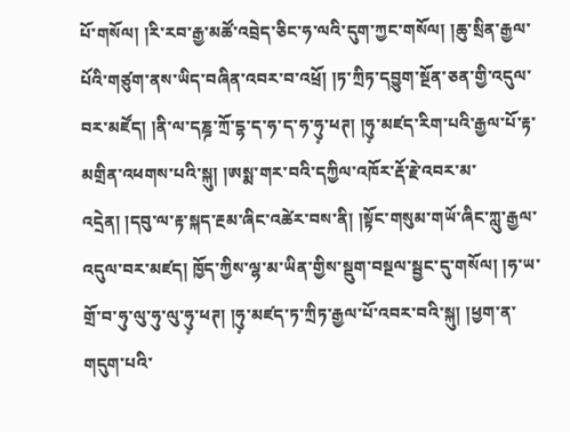པོ་གསོལ། །རི་རབ་རྒྱ་མཚོ་འབྲེད་ཅིང་ཧ་ལའི་དུག་ཀྱང་གསོལ། །ཆུ་སྲིན་རྒྱལ་པོའི་གཙུག་ནས་ཡིད་བཞིན་འབར་བ་འཕྲོ། །ཏ་ཀྲིཏ་དབྱུག་སྔོན་ཅན་གྱི་འདུལ་བར་མཛོད། །ནི་ལ་དཎྜ་ཀྲོ་དྷ་ད་ཧ་ད་ཧ་ཧུ༷་ཕཊ། །ཧུ༷་མཛད་རིག་པའི་རྒྱལ་པོ་རྟ་མགྲིན་འཕགས་པའི་སྐུ། །ཨསྨ་གར་བའི་དཀྱིལ་འཁོར་རྡོ་རྗེ་འབར་མ་འདྲེན། །དབུ་ལ་རྟ་སྐད་རྔམ་ཞིང་འཚེར་བས་ནི། །སྟོང་གསུམ་གཡོ་ཞིང་ཀླུ་རྒྱལ་འདུལ་བར་མཛད། ཁྱོད་ཀྱིས་ལྷ་མ་ཡིན་གྱིས་སྡུག་བསྔལ་སྦྱང་དུ་གསོལ། །ཧ་ཡ་གྲོ་བ་ཧུ་ལུ་ཧུ་ལུ་ཧུ༷་ཕཊ། །ཧུ༷་མཛད་ཏ་ཀྲིཏ་རྒྱལ་པོ་འབར་བའི་སྐུ། །ཕྱག་ན་གདུག་པའི་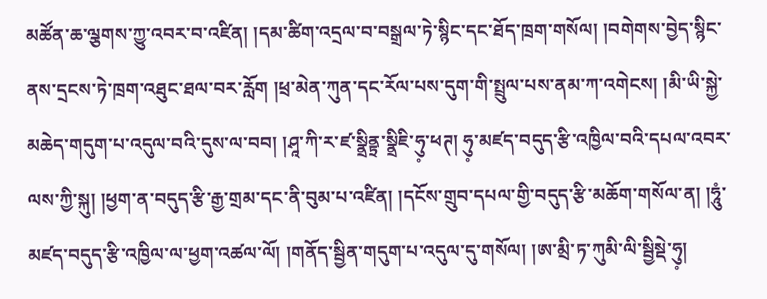མཚོན་ཆ་ལྕགས་ཀྱུ་འབར་བ་འཛིན། །དམ་ཚིག་འདྲལ་བ་བསྒྲལ་ཏེ་སྙིང་དང་ཐོད་ཁྲག་གསོལ། །བགེགས་བྱེད་སྙིང་ནས་དྲངས་ཏེ་ཁྲག་འཐུང་ཐལ་བར་རློག །ཕྲ་མེན་ཀུན་དང་རོལ་པས་དུག་གི་སྤྲུལ་པས་ནམ་ཀ་འགེངས། །མི་ཡི་སྐྱེ་མཆེད་གདུག་པ་འདུལ་བའི་དུས་ལ་བབ། །ཤཱ་ཀི་ར་ཛ་སྣྲིནྟྲ་སྣྲིཇི་ཧུ༷་ཕཊ། ཧུ༷་མཛད་བདུད་རྩི་འཁྱིལ་བའི་དཔལ་འབར་ལས་ཀྱི་སྐུ། །ཕྱག་ན་བདུད་རྩི་རྒྱ་གྲམ་དང་ནི་བུམ་པ་འཛིན། །དངོས་གྲུབ་དཔལ་གྱི་བདུད་རྩི་མཆོག་གསོལ་ན། །ཧཱུཾ་མཛད་བདུད་རྩི་འཁྱིལ་ལ་ཕྱག་འཚལ་ལོ། །གནོད་སྦྱིན་གདུག་པ་འདུལ་དུ་གསོལ། །ཨ་མྲི་ཏ་ཀུམི་ལི་སྦྱིསྡེ་ཧུ༷།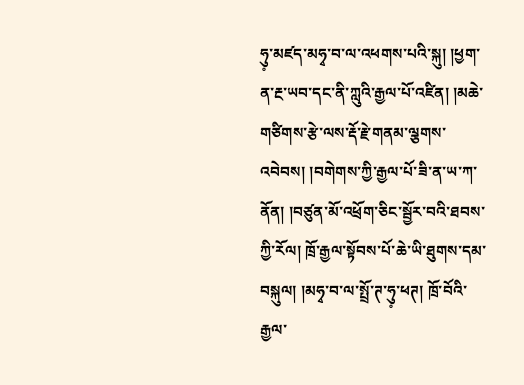ཧུ༷་མཛད་མཧྭ་བ་ལ་འཕགས་པའི་སྐུ། །ཕྱག་ན་རྔ་ཡབ་དང་ནི་ཀླུའི་རྒྱལ་པོ་འཛིན། །མཆེ་གཙིགས་རྩེ་ལས་རྡོ་རྗེ་གནམ་ལྕགས་འབེབས། །བགེགས་ཀྱི་རྒྱལ་པོ་ཟི་ན་ཡ་ཀ་ནོན། །བཙུན་མོ་འཕྲོག་ཅིང་སྦྱོར་བའི་ཐབས་ཀྱི་རོལ། ཁྲོ་རྒྱལ་སྟོབས་པོ་ཆེ་ཡི་ཐུགས་དམ་བསྐུལ། །མཧྭ་བ་ལ་སྤྲོ་ཊ་ཧུ༷་ཕཊ། ཁྲོ་བོའི་རྒྱལ་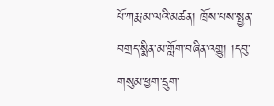པོ་ཀརྨ་མ་ལའི་མཚན། ཁྲོས་པས་སྤྱན་བགྲད་སྨིན་མ་གློག་བཞིན་འགྱུ། །དབུ་གསུམ་ཕྱག་དྲུག་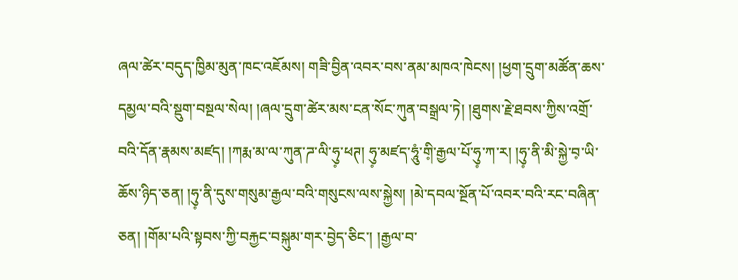ཞལ་ཚེར་བདུད་ཁྱིམ་མུན་ཁང་འཇོམས། གཟི་བྱིན་འབར་བས་ནམ་མཁའ་ཁེངས། །ཕྱག་དྲུག་མཚོན་ཆས་དམྱལ་བའི་སྡུག་བསྔལ་སེལ། །ཞལ་དྲུག་ཚེར་མས་ངན་སོང་ཀུན་བསྒྲལ་ཏེ། །ཐུགས་རྗེ་ཐབས་ཀྱིས་འགྲོ་བའི་དོན་རྣམས་མཛད། །ཀརྨ་མ་ལ་ཀུན་ཌ་ལི་ཧུ༷་ཕཊ། ཧུ༷་མཛད་ཧཱུཾ་གི༷་རྒྱལ་པོ་ཧུ༷་ཀ་ར། །ཧུ༷་ནི་མི་སྐྱེ་བ༷་ཡི་ཆོས་ཉིད་ཅན། །ཧུ༷་ནི་དུས་གསུམ་རྒྱལ་བའི་གསུངས་ལས་སྐྱེས། །མེ་དབལ་སྔོན་པོ་འབར་བའི་རང་བཞིན་ཅན། །གོམ་པའི་སྟབས་ཀྱི་བརྐྱང་བསྐུམ་གར་བྱེད་ཅིང་། །རྒྱལ་བ་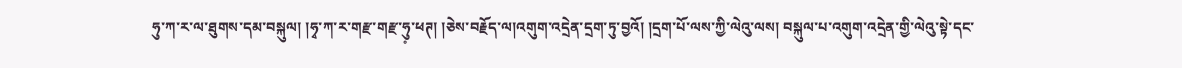ཧུ་ཀ་ར་ལ་ཐུགས་དམ་བསྐུལ། །ཧྭ་ཀ་ར་གརྫ་གརྫ་ཧུ༷་ཕཊ། །ཅེས་བརྗོད་ལ།འགུག་འདྲེན་དྲག་ཏུ་བྱའོ། །དྲག་པོ་ལས་ཀྱི་ལེའུ་ལས། བསྐུལ་པ་འགུག་འདྲེན་གྱི་ལེའུ་སྟེ་དང་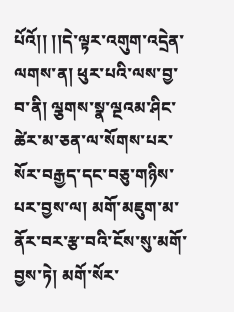པོའོ།། །།དེ་ལྟར་འགུག་འདྲེན་ལགས་ན། ཕུར་པའི་ལས་བྱ་བ་ནི། ལྕགས་སྣ་ལྔའམ་ཤིང་ཚེར་མ་ཅན་ལ་སོགས་པར་སོར་བརྒྱད་དང་བཅུ་གཉིས་པར་བྱས་ལ། མགོ་མཇུག་མ་ནོར་བར་རྩ་བའི་ངོས་སུ་མགོ་བྱས་ཏེ། མགོ་སོར་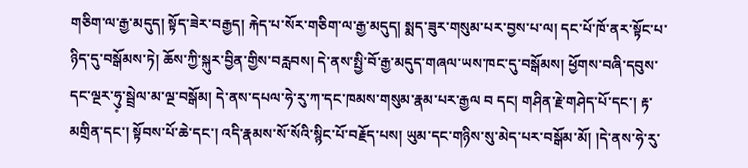གཅིག་ལ་རྒྱ་མདུད། སྟོད་ཟེར་བརྒྱད། རྐེད་པ་སོར་གཅིག་ལ་རྒྱ་མདུད། སྨད་ཟུར་གསུམ་པར་བྱས་པ་ལ། དང་པོ་ཁོ་ནར་སྟོང་པ་ཉིད་དུ་བསྒོམས་ཏེ། ཆོས་ཀྱི་སྐུར་བྱིན་གྱིས་བརླབས། དེ་ནས་སྤྱི་བོ་རྒྱ་མདུད་གཞལ་ཡས་ཁང་དུ་བསྒོམས། ཕྱོགས་བཞི་དབུས་དང་ལྔར་ཧུ༷་སྦྲེལ་མ་ལྔ་བསྒོམ། དེ་ནས་དཔལ་ཧེ་རུ་ཀ་དང་ཁམས་གསུམ་རྣམ་པར་རྒྱལ བ དང། གཤིན་རྗེ་གཤེད་པོ་དང་། རྟ་མགྲིན་དང་། སྟོབས་པོ་ཆེ་དང་། འདི་རྣམས་སོ་སོའི་སྙིང་པོ་བརྗོད་པས། ཡུམ་དང་གཉིས་སུ་མེད་པར་བསྒོམ་མོ། །དེ་ནས་ཧེ་རུ་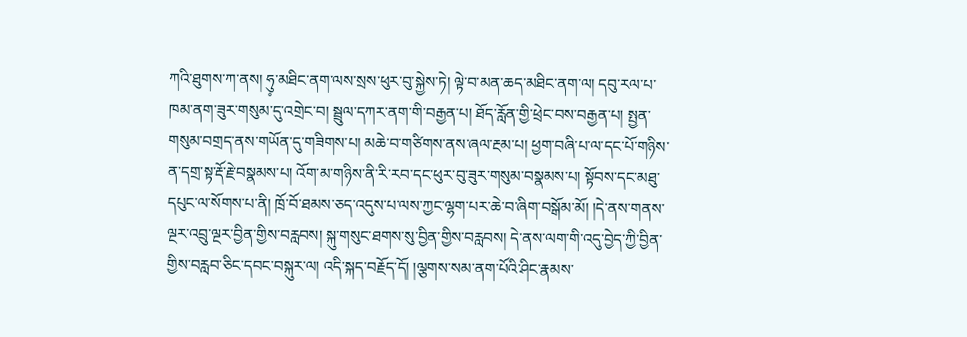ཀའི་ཐུགས་ཀ་ནས། ཧུ༷་མཐིང་ནག་ལས་སྲས་ཕུར་བུ་སྐྱེས་ཏེ། ལྟེ་བ་མན་ཆད་མཐིང་ནག་ལ། དབུ་རལ་པ་ཁམ་ནག་ཟུར་གསུམ་དུ་འགྲེང་བ། སྦྲུལ་དཀར་ནག་གི་བརྒྱན་པ། ཐོད་རློན་གྱི་ཕྲེང་བས་བརྒྱན་པ། སྤྱན་གསུམ་བགྲད་ནས་གཡོན་དུ་གཟིགས་པ། མཆེ་བ་གཙིགས་ནས་ཞལ་རྔམ་པ། ཕྱག་བཞི་པ་ལ་དང་པོ་གཉིས་ན་དགྲ་སྟ་རྡོ་རྗེ་བསྣམས་པ། འོག་མ་གཉིས་ནི་རི་རབ་དང་ཕུར་བུ་ཟུར་གསུམ་བསྣམས་པ། སྟོབས་དང་མཐུ་དཔུང་ལ་སོགས་པ་ནི། ཁྲོ་བོ་ཐམས་ཅད་འདུས་པ་ལས་ཀྱང་ལྷག་པར་ཆེ་བ་ཞིག་བསྒོམ་མོ། །དེ་ནས་གནས་ལྔར་འབྲུ་ལྔར་བྱིན་གྱིས་བརླབས། སྐུ་གསུང་ཐགས་སུ་བྱིན་གྱིས་བརླབས། དེ་ནས་ལག་གི་འདུ་བྱེད་ཀྱི་བྱིན་གྱིས་བརླབ་ཅིང་དབང་བསྐུར་ལ། འདི་སྐད་བརྗོད་དོ། །ལྕགས་སམ་ནག་པོའི་ཤིང་རྣམས་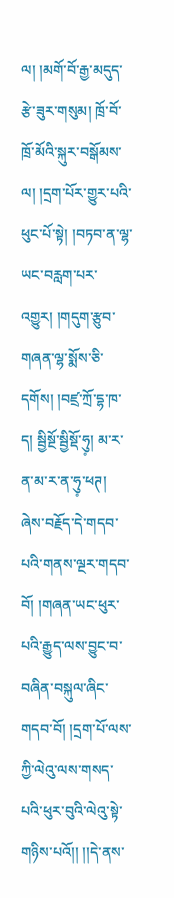ལ། །མགོ་བོ་རྒྱ་མདུད་རྩེ་ཟུར་གསུམ། ཁྲོ་བོ་ཁྲོ་མོའི་སྐུར་བསྒོམས་ལ། །དྲག་པོར་གྱུར་པའི་ཕུང་པོ་སྟེ། །བཏབ་ན་ལྷ་ཡང་བརླག་པར་འགྱུར། །གདུག་རྩུབ་གཞན་ལྷ་སྨོས་ཅི་དགོས། །བཛྲ་ཀྲོ་དྷ་ཁ་ད། སྦྱིསྔོ་སྦྱིསྡོ་ཧུ༷། མ་ར་ན་མ་ར་ན་ཧུ༷་ཕཊ། ཞེས་བརྗོད་དེ་གདབ་པའི་གནས་ལྔར་གདབ་བོ། །གཞན་ཡང་ཕུར་པའི་རྒྱུད་ལས་བྱུང་བ་བཞིན་བསྐུལ་ཞིང་གདབ་བོ། །དྲག་པོ་ལས་ཀྱི་ལེའུ་ལས་གསད་པའི་ཕུར་བུའི་ལེའུ་སྟེ་གཉིས་པའོ།། །།དེ་ནས་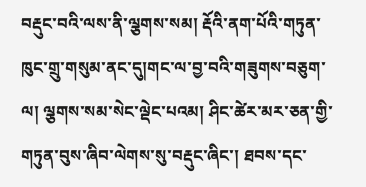བརྡུང་བའི་ལས་ནི་ལྕགས་སམ། རྡོའི་ནག་པོའི་གཏུན་ཁུང་གྲུ་གསུམ་ནང་དུ།གང་ལ་བྱ་བའི་གཟུགས་བཅུག་ལ། ལྕགས་སམ་སེང་ལྡེང་པའམ། ཤིང་ཚེར་མར་ཅན་གྱི་གཏུན་བུས་ཞིབ་ལེགས་སུ་བརྡུང་ཞིང་། ཐབས་དང་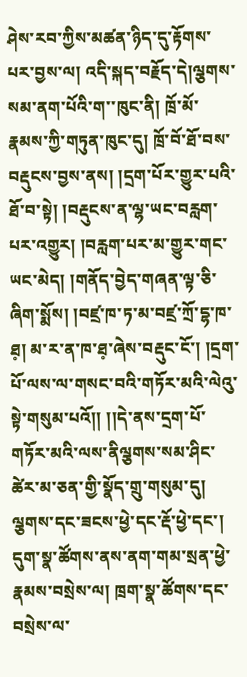ཤེས་རབ་ཀྱིས་མཚན་ཉིད་དུ་རྟོགས་པར་བྱས་ལ། འདི་སྐད་བརྗོད་དེ།ལྕགས་སམ་ནག་པོའི་ག་་ཁུང་ནི། ཁྲོ་མོ་རྣམས་ཀྱི་གཏུན་ཁུང་དུ། ཁྲོ་བོ་ཐོ་བས་བརྡུངས་བྱས་ནས། །དྲག་པོར་གྱུར་པའི་ཐོ་བ་སྟེ། །བརྡུངས་ན་ལྷ་ཡང་བརླག་པར་འགྱུར། །བརླག་པར་མ་གྱུར་གང་ཡང་མེད། །གནོད་བྱེད་གཞན་ལྟ་ཅི་ཞིག་སྨོས། །བཛྲ་ཁ་ཏ་མ་བཛྲ་ཀྲོ་དྷ་ཁ་ཐ༷། མ་ར་ན་ཁ་ཐ༷་ཞེས་བརྡུང་ངོ་། །དྲག་པོ་ལས་ལ་གསང་བའི་གཏོར་མའི་ལེའུ་སྟེ་གསུམ་པའོ།། །།དེ་ནས་དྲག་པོ་གཏོར་མའི་ལས་ནིལྕགས་སམ་ཤིང་ཚེར་མ་ཅན་གྱི་སྣོད་གྲུ་གསུམ་དུ། ལྕགས་དང་ཟངས་ཕྱེ་དང་རྡོ་ཕྱེ་དང་། དུག་སྣ་ཚོགས་ནས་ནག་གམ་སྲན་ཕྱེ་རྣམས་བསྲེས་ལ། ཁྲག་སྣ་ཚོགས་དང་བསྲེས་ལ་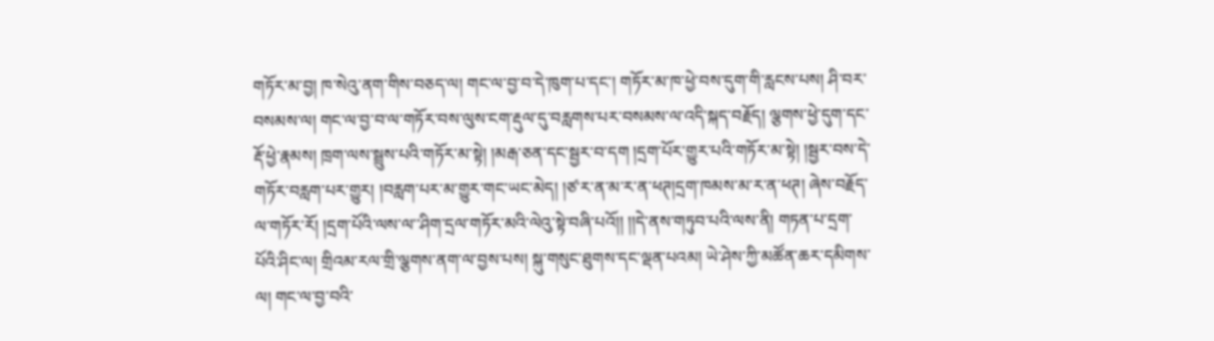གཏོར་མ་བྱ། ཁ་སེའུ་ནག་གིས་བཅད་ལ། གང་ལ་བྱ་བ་དེ་ཁུག་པ་དང་། གཏོར་མ་ཁ་ཕྱེ་བས་དུག་གི་རླངས་པས། ཤི་བར་བསམས་ལ། གང་ལ་བྱ་བ་ལ་གཏོར་བས་ལུས་ངག་རྡུལ་དུ་བརླགས་པར་བསམས་ལ་འདི་སྐད་བརྗོད། ལྕགས་ཕྱེ་དུག་དང་རྡོ་ཕྱེ་རྣམས། ཁྲག་ལས་སྦྲུས་པའི་གཏོར་མ་སྟེ། །མརྒ་ཅན་དང་སྦྱར་བ་དག །དྲག་པོར་གྱུར་པའི་གཏོར་མ་སྟེ། །སྦྱར་བས་དེ་གཏོར་བརླག་པར་གྱུར། །བརླག་པར་མ་གྱུར་གང་ཡང་མེད། །ཙ་ར་ན་མ་ར་ན་ཕཊ།དྲག་ཁམས་མ་ར་ན་ཕཊ། ཞེས་བརྗོད་ལ་གཏོར་རོ། །དྲག་པོའི་ལས་ལ་་ཤིག་དྲལ་གཏོར་མའི་ལེའུ་སྟེ་བཞི་པའོ།། །།དེ་ནས་གཏུབ་པའི་ལས་ནི། གཏན་པ་དྲག་པོའི་ཤིང་ལ། གྲིའམ་རལ་གྲི་ལྕགས་ནག་ལ་བྱས་པས། སྐུ་གསུང་ཐུགས་དང་ལྡན་པའམ། ཡེ་ཤེས་ཀྱི་མཚོན་ཆར་དམིགས་ལ། གང་ལ་བྱ་བའི་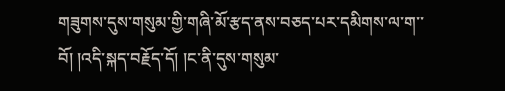གཟུགས་དུས་གསུམ་གྱི་གཞི་མོ་རྩད་ནས་བཅད་པར་དམིགས་ལ་ག་་བོ། །འདི་སྐད་བརྗོད་དོ། །ང་ནི་དུས་གསུམ་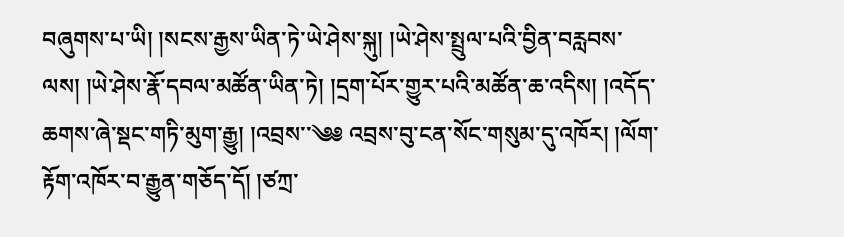བཞུགས་པ་ཡི། །སངས་རྒྱས་ཡིན་ཏེ་ཡེ་ཤེས་སྐུ། །ཡེ་ཤེས་སྤྲུལ་པའི་བྱིན་བརླབས་ལས། །ཡེ་ཤེས་རྣོ་དབལ་མཚོན་ཡིན་ཏེ། །དྲག་པོར་གྱུར་པའི་མཚོན་ཆ་འདིས། །འདོད་ཆགས་ཞེ་སྡང་གཏི་མུག་རྒྱུ། །འབྲས་་༄༅ འབྲས་བུ་ངན་སོང་གསུམ་དུ་འཁོར། །ལོག་རྟོག་འཁོར་བ་རྒྱུན་གཅོད་དོ། །ཙཀྲ་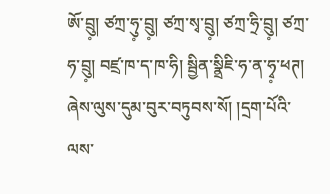ཨོ་བྲུ༷། ཙཀྲ་ཧུ༷་བྲུ༷། ཙཀྲ་སྭ་བྲུ༷། ཙཀྲ་ཧྲི་བྲུ༷། ཙཀྲ་ཧ་བྲུ༷། བཛྲ་ཁ་ད་ཁ་ཧི། སྦྱིན་སྣྲིཇི་ཧ་ན་ཧྭ༷་ཕཊ། ཞེས་ལུས་དུམ་བུར་བཏུབས་སོ། །དྲག་པོའི་ལས་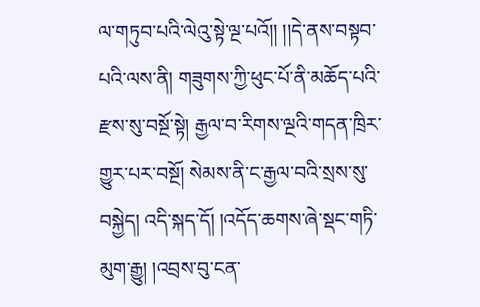ལ་གཏུབ་པའི་ལེའུ་སྟེ་ལྔ་པའོ།། །།དེ་ནས་བསྟབ་པའི་ལས་ནི། གཟུགས་ཀྱི་ཕུང་པོ་ནི་མཆོད་པའི་རྫས་སུ་བསྔོ་སྟེ། རྒྱལ་བ་རིགས་ལྔའི་གདན་ཁྲིར་གྱུར་པར་བསྔོ། སེམས་ནི་ང་རྒྱལ་བའི་སྲས་སུ་བསྐྱེད། འདི་སྐད་དོ། །འདོད་ཆགས་ཞེ་སྡང་གཏི་མུག་རྒྱུ། །འབྲས་བུ་ངན་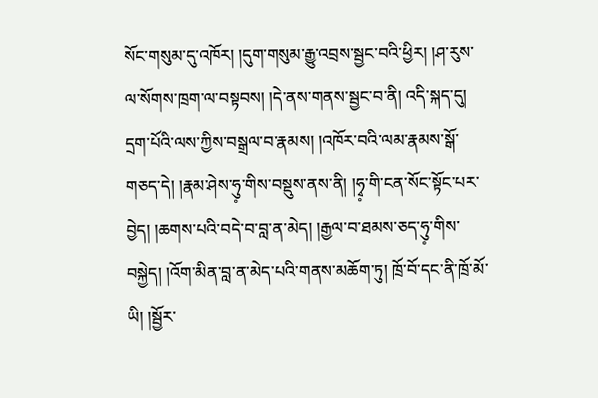སོང་གསུམ་དུ་འཁོར། །དུག་གསུམ་རྒྱུ་འབྲས་སྦྱང་བའི་ཕྱིར། །ཤ་རུས་ལ་སོགས་ཁྲག་ལ་བསྟབས། །དེ་ནས་གནས་སྦྱང་བ་ནི། འདི་སྐད་དུ། དྲག་པོའི་ལས་ཀྱིས་བསྒྲལ་བ་རྣམས། །འཁོར་བའི་ལམ་རྣམས་སྒོ་གཅད་དེ། །རྣམ་ཤེས་ཧུ༷་གིས་བསྡུས་ནས་ནི། །ཧྭ༷་གི་ངན་སོང་སྟོང་པར་བྱེད། །ཆགས་པའི་བདེ་བ་བླ་ན་མེད། །རྒྱལ་བ་ཐམས་ཅད་ཧུ༷་གིས་བསྐྱེད། །འོག་མིན་བླ་ན་མེད་པའི་གནས་མཆོག་ཏུ། ཁྲོ་བོ་དང་ནི་ཁྲོ་མོ་ཡི། །སྦྱོར་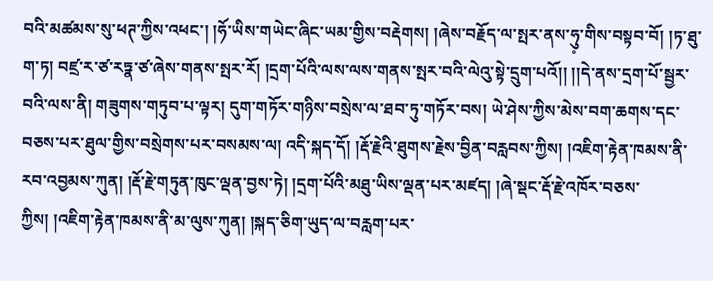བའི་མཚམས་སུ་ཕཊ་ཀྱིས་འཕང་། །ཧོ་ཡིས་གཡེང་ཞིང་ཡམ་གྱིས་བརྡེགས། །ཞེས་བརྗོད་ལ་སྤར་ནས་ཧུ༷་གིས་བསྟབ་བོ། །ཏ་ཐུ་ག་ཏ། བཛྲ་ར་ཙ་རཏྣ་ཙ་ཞེས་གནས་སྤར་རོ། །དྲག་པོའི་ལས་ལས་གནས་སྤར་བའི་ལེའུ་སྟེ་དྲུག་པའོ།། །།དེ་ནས་དྲག་པོ་སྦྱར་བའི་ལས་ནི། གཟུགས་གཏུབ་པ་ལྟར། དུག་གཏོར་གཉིས་བསྲེས་ལ་ཐབ་ཏུ་གཏོར་བས། ཡེ་ཤེས་ཀྱིས་མེས་བག་ཆགས་དང་བཅས་པར་ཐུལ་གྱིས་བསྲེགས་པར་བསམས་ལ། འདི་སྐད་དོ། །རྡོ་རྗེའི་ཐུགས་རྗེས་བྱིན་བརླབས་ཀྱིས། །འཇིག་རྟེན་ཁམས་ནི་རབ་འབྱམས་ཀུན། །རྡོ་རྗེ་གཏུན་ཁུང་ལྡན་བྱས་ཏེ། །དྲག་པོའི་མཐུ་ཡིས་ལྡན་པར་མཛད། །ཞེ་སྡང་རྡོ་རྗེ་འཁོར་བཅས་ཀྱིས། །འཇིག་རྟེན་ཁམས་ནི་མ་ལུས་ཀུན། །སྐད་ཅིག་ཡུད་ལ་བརླག་པར་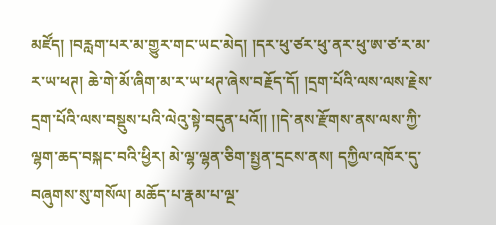མཛོད། །བརླག་པར་མ་གྱུར་གང་ཡང་མེད། །དར་ཕུ་ཙར་ཕུ་ནར་ཕུ་ཨ་ཙ་ར་མ་ར་ཡ་ཕཊ། ཆེ་གེ་མོ་ཞིག་མ་ར་ཡ་ཕཊ་ཞེས་བརྗོད་དོ། །དྲག་པོའི་ལས་ལས་རྗེས་དྲག་པོའི་ལས་བསྡུས་པའི་ལེའུ་སྟེ་བདུན་པའོ།། །།དེ་ནས་རྫོགས་ནས་ལས་ཀྱི་ལྷག་ཆད་བསྐང་བའི་ཕྱིར། མེ་ལྷ་ལྷན་ཅིག་སྤྱན་དྲངས་ནས། དཀྱིལ་འཁོར་དུ་བཞུགས་སུ་གསོལ། མཆོད་པ་རྣམ་པ་ལྔ་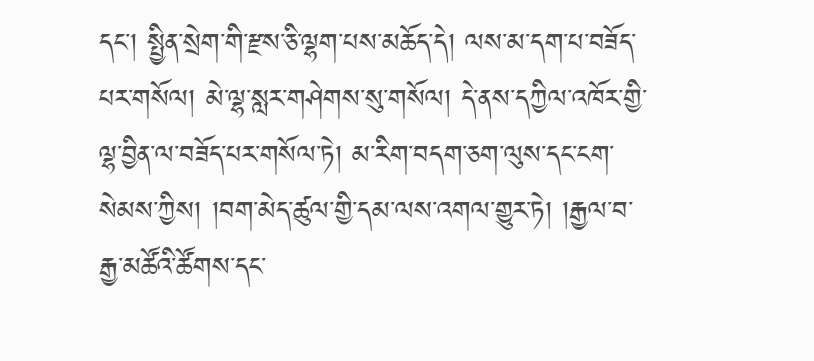དང་། སྤྱིན་སྲེག་གི་རྫས་ཅི་ལྷག་པས་མཆོད་དེ། ལས་མ་དག་པ་བཟོད་པར་གསོལ། མེ་ལྷ་སླར་གཤེགས་སུ་གསོལ། དེ་ནས་དཀྱིལ་འཁོར་གྱི་ལྷ་བྱིན་ལ་བཟོད་པར་གསོལ་ཏེ། མ་རིག་བདག་ཅག་ལུས་དང་ངག་སེམས་ཀྱིས། །བག་མེད་ཚུལ་གྱི་དམ་ལས་འགལ་གྱུར་ཏེ། །རྒྱལ་བ་རྒྱ་མཚོའི་ཚོགས་དང་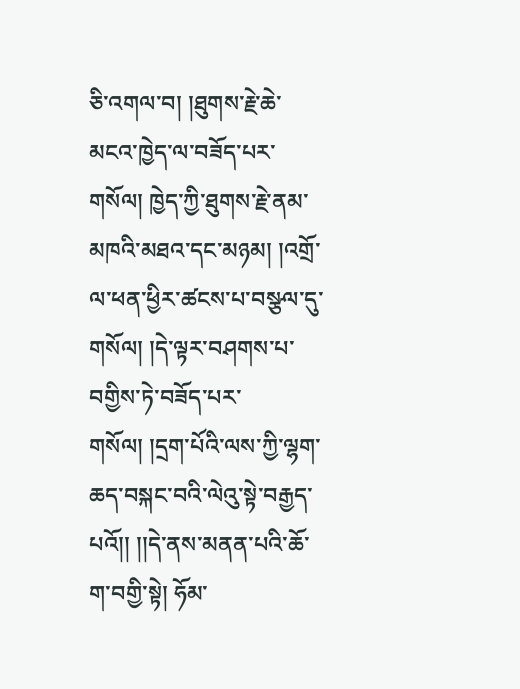ཅི་འགལ་བ། །ཐུགས་རྗེ་ཆེ་མངའ་ཁྱེད་ལ་བཟོད་པར་གསོལ། ཁྱེད་ཀྱི་ཐུགས་རྗེ་ནམ་མཁའི་མཐའ་དང་མཉམ། །འགྲོ་ལ་ཕན་ཕྱིར་ཚངས་པ་བསྩལ་དུ་གསོལ། །དེ་ལྟར་བཤགས་པ་བགྱིས་ཏེ་བཟོད་པར་གསོལ། །དྲག་པོའི་ལས་ཀྱི་ལྷག་ཆད་བསྐང་བའི་ལེའུ་སྟེ་བརྒྱད་པའོ།། །།དེ་ནས་མནན་པའི་ཆོ་ག་བགྱི་སྟེ། ཧོམ་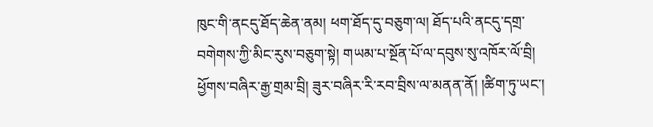ཁུང་གི་ནངདུ་ཐོད་ཆེན་ནམ། ཕག་ཐོད་དུ་བཅུག་ལ། ཐོད་པའི་ནངདུ་དགྲ་བགེགས་ཀྱི་མིང་རུས་བཅུག་སྟེ། གཡམ་པ་སྔོན་པོ་ལ་དབུས་སུ་འཁོར་ལོ་བྲི། ཕྱོགས་བཞིར་རྒྱ་གྲམ་བྲི། ཟུར་བཞིར་རི་རབ་བྲིས་ལ་མནན་ནོ། །ཚིག་ཏུ་ཡང་།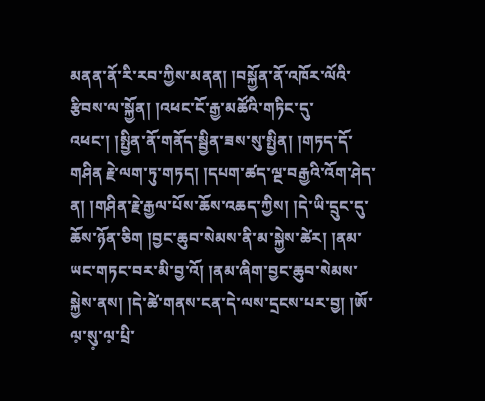མནན་ནོ་རི་རབ་ཀྱིས་མནན། །བསྐྱོན་ནོ་འཁོར་ལོའི་རྩིབས་ལ་སྐྱོན། །འཕང་ངོ་རྒྱ་མཚོའི་གཏིང་དུ་འཕང་། །སྤྱིན་ནོ་གནོད་སྦྱིན་ཟས་སུ་སྤྱིན། །གཏད་དོ་གཤིན རྗེ་ལག་ཏུ་གཏད། །དཔག་ཚད་ལྔ་བརྒྱའི་འོག་ཤེད་ན། །གཤིན་རྗེ་རྒྱལ་པོས་ཆོས་འཆད་ཀྱིས། །དེ་ཡི་དྲུང་དུ་ཆོས་ཉོན་ཅིག །བྱང་ཆུབ་སེམས་ནི་མ་སྐྱེས་ཚེར། །ནམ་ཡང་གཏང་བར་མི་བྱ་འོ། །ནམ་ཞིག་བྱང་ཆུབ་སེམས་སྐྱེས་ནས། །དེ་ཚེ་གནས་ངན་དེ་ལས་དྲངས་པར་བྱ། །ཨོ་ལ༷་སུ༷་ལ༷་པྲི་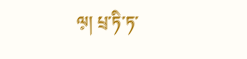ལ༷། པྲ་ཏི་ཏ་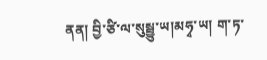ནན། བྱི་ཙི་ལ་སུསྦྱུ་ཡ།མཧྭ་ཡ། ག་ཏ་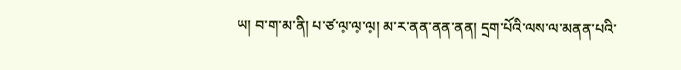ཡ། བ་ག་མ་ནི། པ་ཙ་ལ༷་ལ༷་ལ༷། མ་ར་ནན་ནན་ནན། དྲག་པོའི་ལས་ལ་མནན་པའི་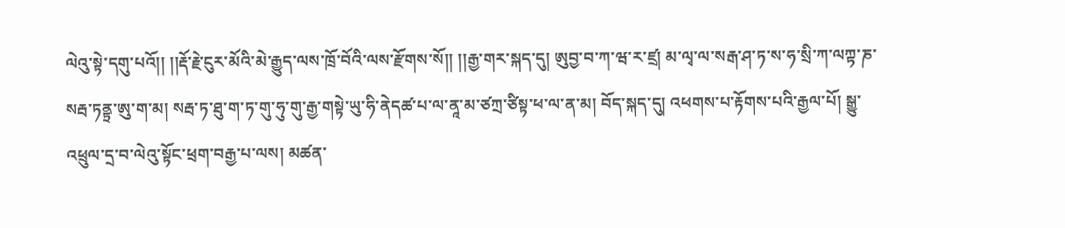ལེའུ་སྟེ་དགུ་པའོ།། །།རྡོ་རྗེ་ངུར་མོའི་མེ་རྒྱུད་ལས་ཁྲོ་བོའི་ལས་རྫོགས་སོ།། །།རྒྱ་གར་སྐད་དུ། ཨུབྱ་བ་ཀ་ཝ་ར་ཛྲ། མ་ལྭ་ལ་སརྒ་ཤ་ཏ་ས་ཧ་སྲི་ཀ་ལཀྟ་ཎ་སརྦ་ཏནྟྲ་ཨུ་ག་མ། སརྦ་ཏ་ཐུ་ག་ཏ་གུ་ཧུ་གུ་རྒྱ་གསྟེ་ཡུ་ཧི་ནེདཚ་པ་ལ་ནཱ་མ་ཙཀྲ་ཙིསྟ་ཕ་ལ་ན་མ། བོད་སྐད་དུ། འཕགས་པ་རྟོགས་པའི་རྒྱལ་པོ། སྒྱུ་འཕྲུལ་དྲ་བ་ལེའུ་སྟོང་ཕྲག་བརྒྱ་པ་ལས། མཚན་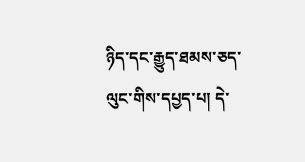ཉིད་དང་རྒྱུད་ཐམས་ཅད་ལུང་གིས་དཔྱད་པ། དེ་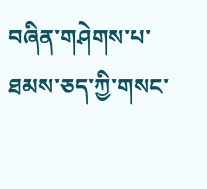བཞིན་གཤེགས་པ་ཐམས་ཅད་ཀྱི་གསང་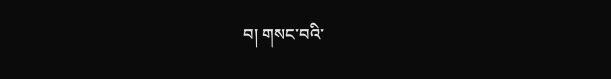བ། གསང་བའི་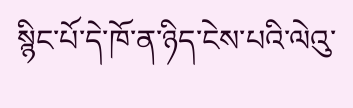སྙིང་པོ་དེ་ཁོ་ན་ཉིད་ངེས་པའི་ལེའུ་